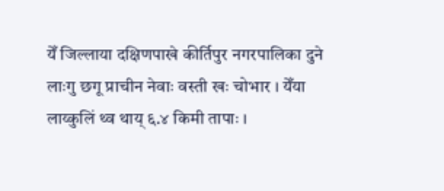येँ जिल्लाया दक्षिणपाखे कीर्तिपुर नगरपालिका दुने लाःगु छगू प्राचीन नेवाः वस्ती खः चोभार । येँया लाय्कुलिं थ्व थाय् ६.४ किमी तापाः ।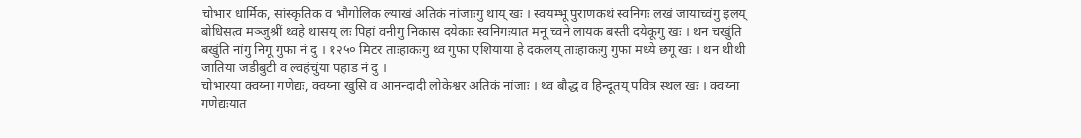चोभार धार्मिक, सांस्कृतिक व भौगोलिक ल्याखं अतिकं नांजाःगु थाय् खः । स्वयम्भू पुराणकथं स्वनिगः लखं जायाच्वंगु इलय् बोधिसत्व मञ्जुश्रीं थ्वहे थासय् लः पिहां वनीगु निकास दयेकाः स्वनिगःयात मनू च्वने लायक बस्ती दयेकूगु खः । थन चखुंति बखुंति नांगु निगू गुफा नं दु । १२५० मिटर ताःहाकःगु थ्व गुफा एशियाया हे दकलय् ताःहाकःगु गुफा मध्ये छगू खः । थन थीथी जातिया जडीबुटी व ल्वहंचुंया पहाड नं दु ।
चोभारया क्वय्ना गणेद्यः, क्वय्ना खुसि व आनन्दादी लोकेश्वर अतिकं नांजाः । थ्व बौद्ध व हिन्दूतय् पवित्र स्थल खः । क्वय्ना गणेद्यःयात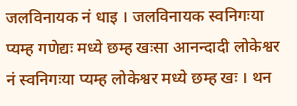जलविनायक नं धाइ । जलविनायक स्वनिगःया प्यम्ह गणेद्यः मध्ये छम्ह खःसा आनन्दादी लोकेश्वर नं स्वनिगःया प्यम्ह लोकेश्वर मध्ये छम्ह खः । थन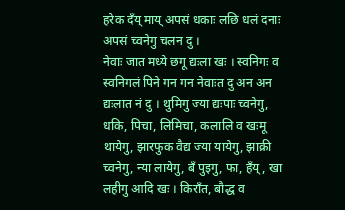हरेक दँय् माय् अपसं धकाः लछि धलं दनाः अपसं च्वनेगु चलन दु ।
नेवाः जात मध्ये छगू द्यःला खः । स्वनिगः व स्वनिगलं पिने गन गन नेवाःत दु अन अन द्यःलात नं दु । थुमिगु ज्या द्यःपाः च्वनेगु, धकि, पिचा, लिमिचा, कलालि व खःमू थायेगु, झारफुक वैद्य ज्या यायेगु, झाक्री च्वनेगु, न्या लायेगु, बँ पुइगु, फा, हँय्, खा लहीगु आदि खः । किराँत, बौद्ध व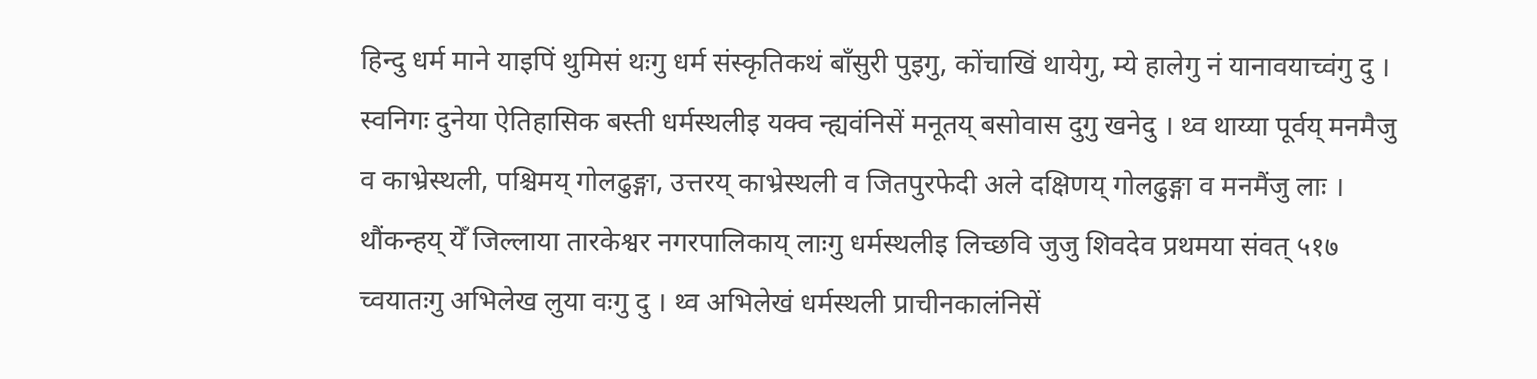हिन्दु धर्म माने याइपिं थुमिसं थःगु धर्म संस्कृतिकथं बाँसुरी पुइगु, कोंचाखिं थायेगु, म्ये हालेगु नं यानावयाच्वंगु दु ।
स्वनिगः दुनेया ऐतिहासिक बस्ती धर्मस्थलीइ यक्व न्ह्यवंनिसें मनूतय् बसोवास दुगु खनेदु । थ्व थाय्या पूर्वय् मनमैजु व काभ्रेस्थली, पश्चिमय् गोलढुङ्गा, उत्तरय् काभ्रेस्थली व जितपुरफेदी अले दक्षिणय् गोलढुङ्गा व मनमैंजु लाः । थौंकन्हय् येँ जिल्लाया तारकेश्वर नगरपालिकाय् लाःगु धर्मस्थलीइ लिच्छवि जुजु शिवदेव प्रथमया संवत् ५१७ च्वयातःगु अभिलेख लुया वःगु दु । थ्व अभिलेखं धर्मस्थली प्राचीनकालंनिसें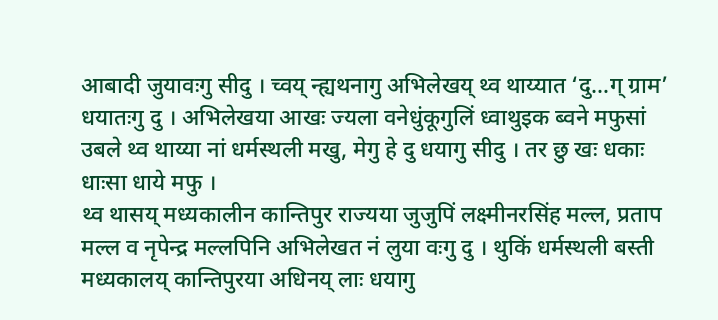आबादी जुयावःगु सीदु । च्वय् न्ह्यथनागु अभिलेखय् थ्व थाय्यात ‘दु…ग् ग्राम’ धयातःगु दु । अभिलेखया आखः ज्यला वनेधुंकूगुलिं ध्वाथुइक ब्वने मफुसां उबले थ्व थाय्या नां धर्मस्थली मखु, मेगु हे दु धयागु सीदु । तर छु खः धकाः धाःसा धाये मफु ।
थ्व थासय् मध्यकालीन कान्तिपुर राज्यया जुजुपिं लक्ष्मीनरसिंह मल्ल, प्रताप मल्ल व नृपेन्द्र मल्लपिनि अभिलेखत नं लुया वःगु दु । थुकिं धर्मस्थली बस्ती मध्यकालय् कान्तिपुरया अधिनय् लाः धयागु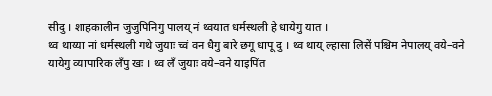सीदु । शाहकालीन जुजुपिनिगु पालय् नं थ्वयात धर्मस्थली हे धायेगु यात ।
थ्व थाय्या नां धर्मस्थली गथे जुयाः च्वं वन धैगु बारे छगू धापू दु । थ्व थाय् ल्हासा लिसें पश्चिम नेपालय् वये–वने यायेगु व्यापारिक लँपु खः । थ्व लँ जुयाः वये–वने याइपिंत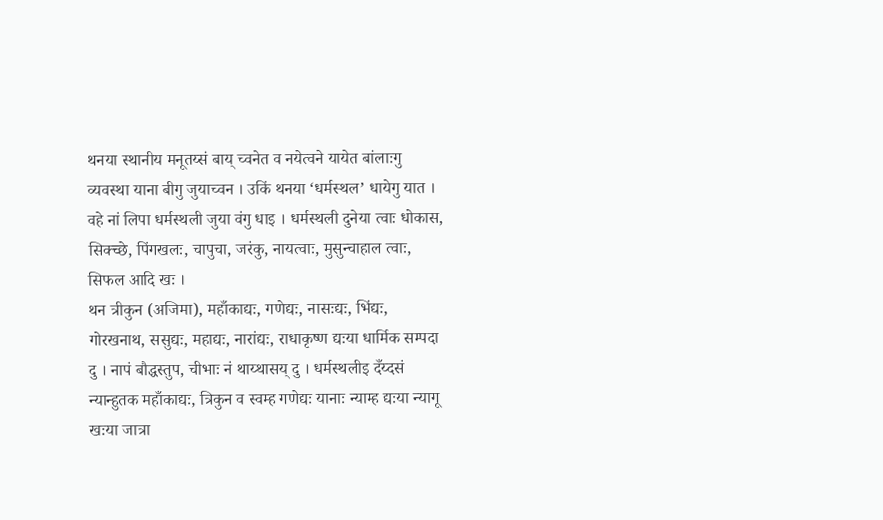थनया स्थानीय मनूतय्सं बाय् च्वनेत व नयेत्वने यायेत बांलाःगु व्यवस्था याना बीगु जुयाच्वन । उकिं थनया ‘धर्मस्थल’ धायेगु यात । वहे नां लिपा धर्मस्थली जुया वंगु धाइ । धर्मस्थली दुनेया त्वाः धोकास, सिक्च्छे, पिंगखलः, चापुचा, जरंकु, नायत्वाः, मुसुन्चाहाल त्वाः, सिफल आदि खः ।
थन त्रीकुन (अजिमा), महाँकाद्यः, गणेद्यः, नासःद्यः, भिंद्यः, गोरखनाथ, ससुद्यः, महाद्यः, नारांद्यः, राधाकृष्ण द्यःया धार्मिक सम्पदा दु । नापं बौद्धस्तुप, चीभाः नं थाय्थासय् दु । धर्मस्थलीइ दँय्दसं न्यान्हुतक महाँकाद्यः, त्रिकुन व स्वम्ह गणेद्यः यानाः न्याम्ह द्यःया न्यागू खःया जात्रा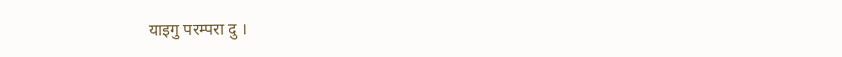याइगु परम्परा दु ।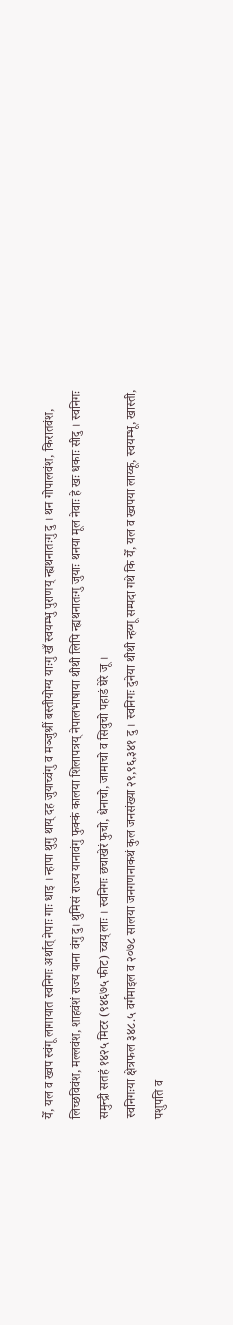येँ, यल व ख्वप स्वंगू लागायात स्वनिगः अर्थात् नेपाः गाः धाइ । न्हापा थुगु थाय् दह जुयाच्वंगु व मञ्जुश्रीं बस्तीयोग्य याःगु खँ स्वयम्भु पुराणय् न्ह्यथनातःगु दु । थन गोपालवंश, किरातवंश, लिच्छविवंश, मल्लवंश, शाहवंशं राज्य याना वंगु दु। थुमिसं राज्य यानावंगु फुक्कं कालया शिलापत्रय् नेपालभाषाया थीथी लिपि न्ह्यथनातःगु जुयाः थनया मूल नेवाः हे खः धकाः सीदु । स्वनिगः समुन्द्री सतहं १४२५ मिटर (९४६७५ फीट) च्वय् लाः । स्वनिगः छचाखेरं फुचो, धेनाचो, जामाचो व सिवुचो पहाडं घेरे जू ।
स्वनिगःया क्षेत्रफल ३४८.५ वर्गमाइल व २०७८ सालया जनगणनाकथं कुल जनसंख्या २९,९६,३४१ दु । स्वनिगः दुनेया थीथी न्हय्गू सम्पदा गथे कि येँ, यल व ख्वपया लाय्कू, स्वयम्भू, खास्ती, पशुपति व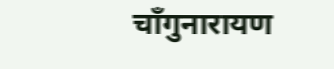चाँगुनारायण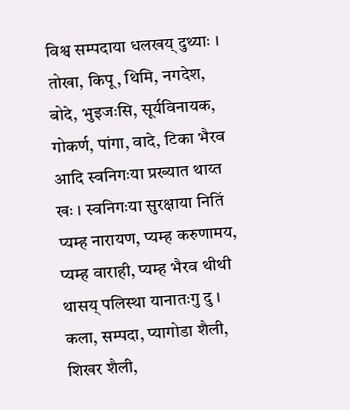विश्व सम्पदाया धलखय् दुथ्याः ।
तोखा, किपू, थिमि, नगदेश, बोदे, भुइजःसि, सूर्यविनायक, गोकर्ण, पांगा, वादे, टिका भैरव आदि स्वनिगःया प्रख्यात थाय्त खः । स्वनिगःया सुरक्षाया नितिं प्यम्ह नारायण, प्यम्ह करुणामय, प्यम्ह वाराही, प्यम्ह भैरव थीथी थासय् पलिस्था यानातःगु दु ।
कला, सम्पदा, प्यागोडा शैली, शिखर शैली,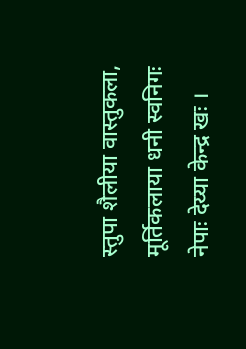स्तुपा शैलीया वास्तुकला, मूर्तिकलाया धनी स्वनिगः नेपाः देय्या केन्द्र खः ।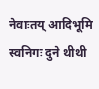नेवाःतय् आदिभूमि स्वनिगः दुने थीथी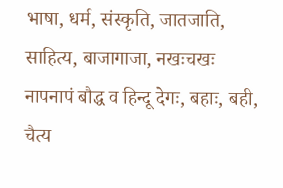भाषा, धर्म, संस्कृति, जातजाति, साहित्य, बाजागाजा, नखःचखः नापनापं बौद्ध व हिन्दू देगः, बहाः, बही, चैत्य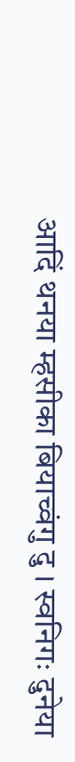आदिं थनया म्हसीका बियाच्वंगु दु । स्वनिगः दुनेया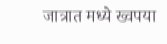जात्रात मध्ये ख्वपया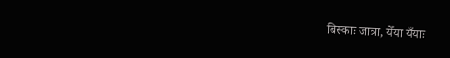बिस्काः जात्रा, येँया यँयाः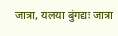जात्रा, यलया बुंगद्यः जात्रा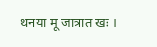थनया मू जात्रात खः ।